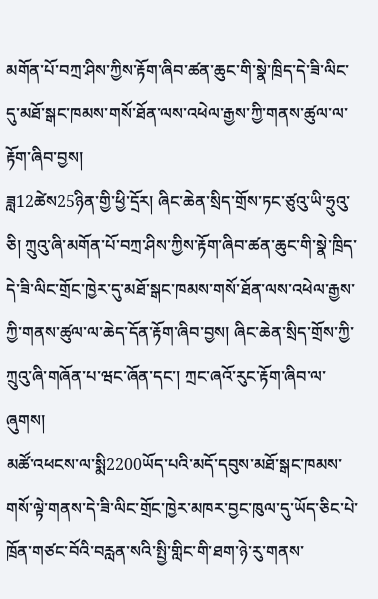མགོན་པོ་བཀྲ་ཤིས་ཀྱིས་རྟོག་ཞིབ་ཚན་ཆུང་གི་སྣེ་ཁྲིད་དེ་ཟི་ལིང་དུ་མཐོ་སྒང་ཁམས་གསོ་ཐོན་ལས་འཕེལ་རྒྱས་ཀྱི་གནས་ཚུལ་ལ་རྟོག་ཞིབ་བྱས།
ཟླ12ཚེས25ཉིན་གྱི་ཕྱི་དྲོར། ཞིང་ཆེན་སྲིད་གྲོས་ཏང་ཙུའུ་ཡི་ཧྲུའུ་ཅི། ཀྲུའུ་ཞི་མགོན་པོ་བཀྲ་ཤིས་ཀྱིས་རྟོག་ཞིབ་ཚན་ཆུང་གི་སྣེ་ཁྲིད་དེ་ཟི་ལིང་གྲོང་ཁྱེར་དུ་མཐོ་སྒང་ཁམས་གསོ་ཐོན་ལས་འཕེལ་རྒྱས་ཀྱི་གནས་ཚུལ་ལ་ཆེད་དོན་རྟོག་ཞིབ་བྱས། ཞིང་ཆེན་སྲིད་གྲོས་ཀྱི་ཀྲུའུ་ཞི་གཞོན་པ་ཝང་ཞོན་དང་། ཀྲང་ཞའོ་རུང་རྟོག་ཞིབ་ལ་ཞུགས།
མཚོ་འཕངས་ལ་སྨི2200ཡོད་པའི་མདོ་དབུས་མཐོ་སྒང་ཁམས་གསོ་ལྟེ་གནས་དེ་ཟི་ལིང་གྲོང་ཁྱེར་མཁར་བྱང་ཁུལ་དུ་ཡོད་ཅིང་པེ་ཁྲོན་གཙང་བོའི་བརླན་སའི་སྤྱི་གླིང་གི་ཐག་ཉེ་རུ་གནས་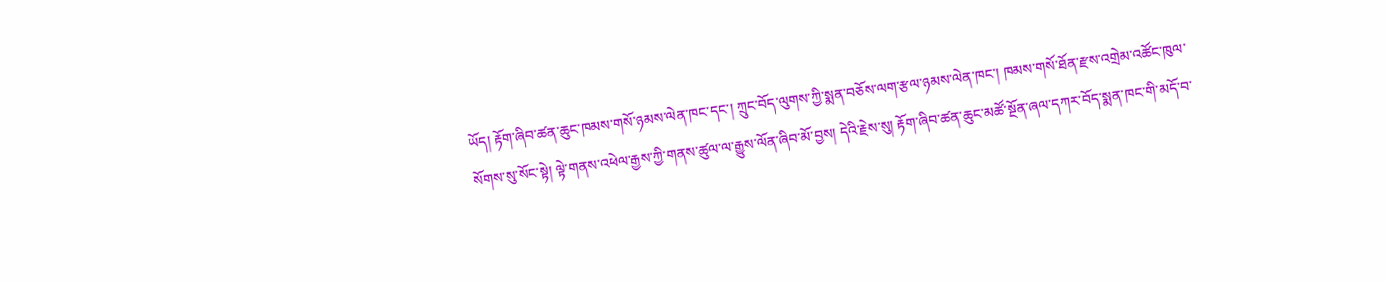ཡོད། རྟོག་ཞིབ་ཚན་ཆུང་ཁམས་གསོ་ཉམས་ལེན་ཁང་དང་། ཀྲུང་བོད་ལུགས་ཀྱི་སྨན་བཅོས་ལག་རྩལ་ཉམས་ལེན་ཁང་། ཁམས་གསོ་ཐོན་རྫས་འགྲེམ་འཚོང་ཁུལ་སོགས་སུ་སོང་སྟེ། ལྟེ་གནས་འཕེལ་རྒྱས་ཀྱི་གནས་ཚུལ་ལ་རྒྱུས་ལོན་ཞིབ་མོ་བྱས། དེའི་རྗེས་སུ། རྟོག་ཞིབ་ཚན་ཆུང་མཚོ་སྔོན་ཞལ་དཀར་བོད་སྨན་ཁང་གི་མདོ་བ་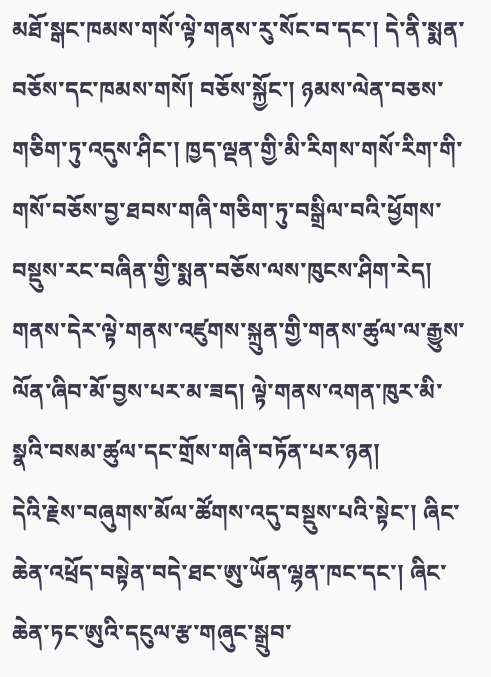མཐོ་སྒང་ཁམས་གསོ་ལྟེ་གནས་རུ་སོང་བ་དང་། དེ་ནི་སྨན་བཅོས་དང་ཁམས་གསོ། བཅོས་སྐྱོང་། ཉམས་ལེན་བཅས་གཅིག་ཏུ་འདུས་ཤིང་། ཁྱད་ལྡན་གྱི་མི་རིགས་གསོ་རིག་གི་གསོ་བཅོས་བྱ་ཐབས་གཞི་གཅིག་ཏུ་བསྒྲིལ་བའི་ཕྱོགས་བསྡུས་རང་བཞིན་གྱི་སྨན་བཅོས་ལས་ཁུངས་ཤིག་རེད། གནས་དེར་ལྟེ་གནས་འཛུགས་སྐྲུན་གྱི་གནས་ཚུལ་ལ་རྒྱུས་ལོན་ཞིབ་མོ་བྱས་པར་མ་ཟད། ལྟེ་གནས་འགན་ཁུར་མི་སྣའི་བསམ་ཚུལ་དང་གྲོས་གཞི་བཏོན་པར་ཉན།
དེའི་རྗེས་བཞུགས་མོལ་ཚོགས་འདུ་བསྡུས་པའི་སྟེང་། ཞིང་ཆེན་འཕྲོད་བསྟེན་བདེ་ཐང་ཨུ་ཡོན་ལྷན་ཁང་དང་། ཞིང་ཆེན་ཏང་ཨུའི་དངུལ་རྩ་གཞུང་སྒྲུབ་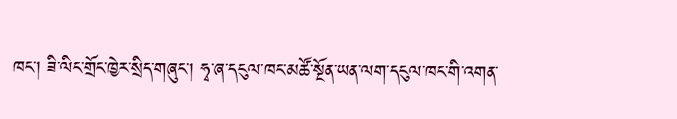ཁང་། ཟི་ལིང་གྲོང་ཁྱེར་སྲིད་གཞུང་། ཧྭ་ཞ་དངུལ་ཁང་མཚོ་སྔོན་ཡན་ལག་དངུལ་ཁང་གི་འགན་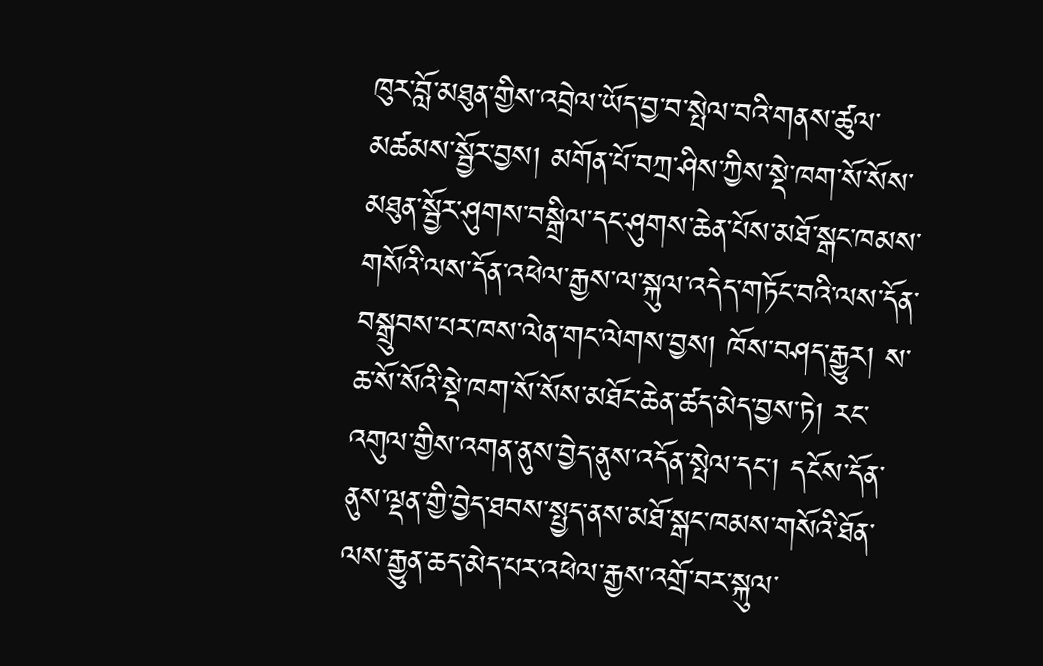ཁུར་བློ་མཐུན་གྱིས་འབྲེལ་ཡོད་བྱ་བ་སྤེལ་བའི་གནས་ཚུལ་མཚམས་སྦྱོར་བྱས། མགོན་པོ་བཀྲ་ཤིས་ཀྱིས་སྡེ་ཁག་སོ་སོས་མཐུན་སྦྱོར་ཤུགས་བསྒྲིལ་དང་ཤུགས་ཆེན་པོས་མཐོ་སྒང་ཁམས་གསོའི་ལས་དོན་འཕེལ་རྒྱས་ལ་སྐུལ་འདེད་གཏོང་བའི་ལས་དོན་བསྒྲུབས་པར་ཁས་ལེན་གང་ལེགས་བྱས། ཁོས་བཤད་རྒྱུར། ས་ཆ་སོ་སོའི་སྡེ་ཁག་སོ་སོས་མཐོང་ཆེན་ཚད་མེད་བྱས་ཏེ། རང་འགུལ་གྱིས་འགན་ནུས་བྱེད་ནུས་འདོན་སྤེལ་དང་། དངོས་དོན་ནུས་ལྡན་གྱི་བྱེད་ཐབས་སྤྱད་ནས་མཐོ་སྒང་ཁམས་གསོའི་ཐོན་ལས་རྒྱུན་ཆད་མེད་པར་འཕེལ་རྒྱས་འགྲོ་བར་སྐུལ་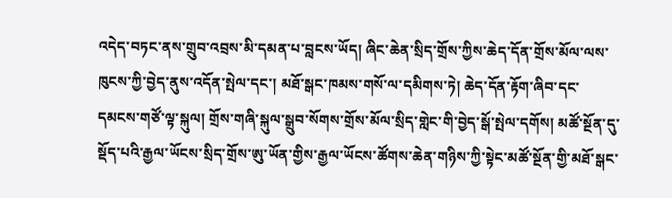འདེད་བཏང་ནས་གྲུབ་འབྲས་མི་དམན་པ་བླངས་ཡོད། ཞིང་ཆེན་སྲིད་གྲོས་ཀྱིས་ཆེད་དོན་གྲོས་མོལ་ལས་ཁུངས་ཀྱི་བྱེད་ནུས་འདོན་སྤེལ་དང་། མཐོ་སྒང་ཁམས་གསོ་ལ་དམིགས་ཏེ། ཆེད་དོན་རྟོག་ཞིབ་དང་དམངས་གཙོ་ལྟ་སྐུལ། གྲོས་གཞི་སྐུལ་སྒྲུབ་སོགས་གྲོས་མོལ་སྲིད་གླེང་གི་བྱེད་སྒོ་སྤེལ་དགོས། མཚོ་སྔོན་དུ་སྡོད་པའི་རྒྱལ་ཡོངས་སྲིད་གྲོས་ཨུ་ཡོན་གྱིས་རྒྱལ་ཡོངས་ཚོགས་ཆེན་གཉིས་ཀྱི་སྟེང་མཚོ་སྔོན་གྱི་མཐོ་སྒང་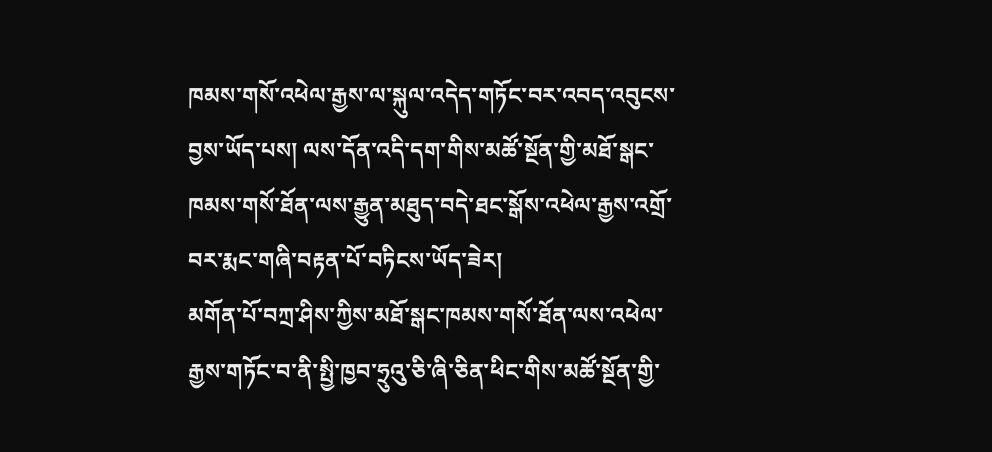ཁམས་གསོ་འཕེལ་རྒྱས་ལ་སྐུལ་འདེད་གཏོང་བར་འབད་འབུངས་བྱས་ཡོད་པས། ལས་དོན་འདི་དག་གིས་མཚོ་སྔོན་གྱི་མཐོ་སྒང་ཁམས་གསོ་ཐོན་ལས་རྒྱུན་མཐུད་བདེ་ཐང་སྒོས་འཕེལ་རྒྱས་འགྲོ་བར་རྨང་གཞི་བརྟན་པོ་བཏིངས་ཡོད་ཟེར།
མགོན་པོ་བཀྲ་ཤིས་ཀྱིས་མཐོ་སྒང་ཁམས་གསོ་ཐོན་ལས་འཕེལ་རྒྱས་གཏོང་བ་ནི་སྤྱི་ཁྱབ་ཧྲུའུ་ཅི་ཞི་ཅིན་ཕིང་གིས་མཚོ་སྔོན་གྱི་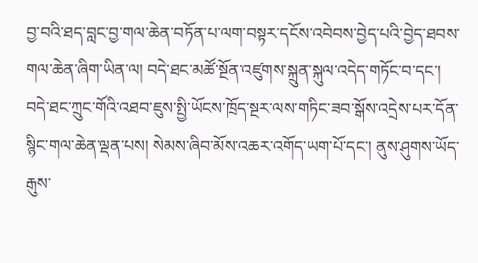བྱ་བའི་ཐད་བླང་བྱ་གལ་ཆེན་བཏོན་པ་ལག་བསྟར་དངོས་འབེབས་བྱེད་པའི་བྱེད་ཐབས་གལ་ཆེན་ཞིག་ཡིན་ལ། བདེ་ཐང་མཚོ་སྔོན་འཛུགས་སྐྲུན་སྐུལ་འདེད་གཏོང་བ་དང་། བདེ་ཐང་ཀྲུང་གོའི་འཐབ་ཇུས་སྤྱི་ཡོངས་ཁྲོད་སྔར་ལས་གཏིང་ཟབ་སྒོས་འདྲེས་པར་དོན་སྙིང་གལ་ཆེན་ལྡན་པས། སེམས་ཞིབ་མོས་འཆར་འགོད་ཡག་པོ་དང་། ནུས་ཤུགས་ཡོད་རྒུས་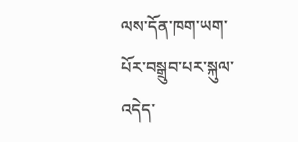ལས་དོན་ཁག་ཡག་པོར་བསྒྲུབ་པར་སྐུལ་འདེད་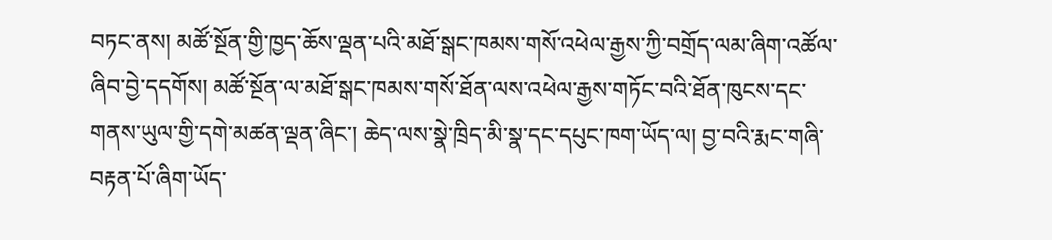བཏང་ནས། མཚོ་སྔོན་གྱི་ཁྱད་ཆོས་ལྡན་པའི་མཐོ་སྒང་ཁམས་གསོ་འཕེལ་རྒྱས་ཀྱི་བགྲོད་ལམ་ཞིག་འཚོལ་ཞིབ་བྱེ་དདགོས། མཚོ་སྔོན་ལ་མཐོ་སྒང་ཁམས་གསོ་ཐོན་ལས་འཕེལ་རྒྱས་གཏོང་བའི་ཐོན་ཁུངས་དང་གནས་ཡུལ་གྱི་དགེ་མཚན་ལྡན་ཞིང་། ཆེད་ལས་སྣེ་ཁྲིད་མི་སྣ་དང་དཔུང་ཁག་ཡོད་ལ། བྱ་བའི་རྨང་གཞི་བརྟན་པོ་ཞིག་ཡོད་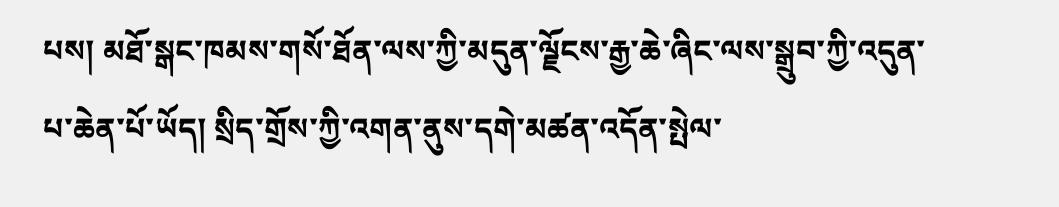པས། མཐོ་སྒང་ཁམས་གསོ་ཐོན་ལས་ཀྱི་མདུན་ལྗོངས་རྒྱ་ཆེ་ཞིང་ལས་སྒྲུབ་ཀྱི་འདུན་པ་ཆེན་པོ་ཡོད། སྲིད་གྲོས་ཀྱི་འགན་ནུས་དགེ་མཚན་འདོན་སྤེལ་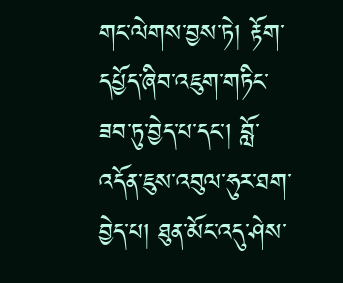གང་ལེགས་བྱས་ཏེ། རྟོག་དཔྱོད་ཞིབ་འཇུག་གཏིང་ཟབ་ཏུ་བྱེད་པ་དང་། བློ་འདོན་ཇུས་འབུལ་ཧུར་ཐག་བྱེད་པ། ཐུན་མོང་འདུ་ཤེས་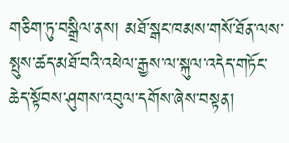གཅིག་ཏུ་བསྒྲིལ་ནས། མཐོ་སྒང་ཁམས་གསོ་ཐོན་ལས་སྤུས་ཚད་མཐོ་བའི་འཕེལ་རྒྱས་ལ་སྐུལ་འདེད་གཏོང་ཆེད་སྟོབས་ཤུགས་འབུལ་དགོས་ཞེས་བསྟན།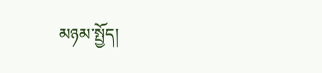མཉམ་སྤྱོད།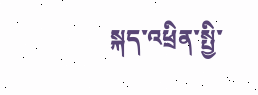སྐད་འཕྲིན་སྤྱི་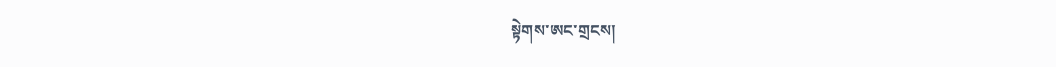སྟེགས་ཨང་གྲངས།